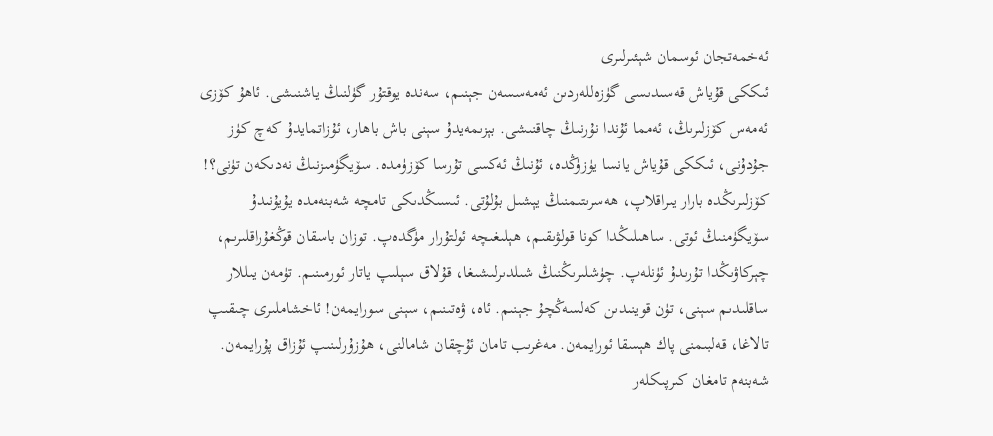ئەخمەتجان ئوسمان شېئىرلىرى
ئىككى قۇياش قەسىدىسى گۈزەللەردىن ئەمەسسەن جېنىم، سەندە يوقتۇر گۈلنىڭ ياشنىشى. ئاهۇ كۆزى ئەمەس كۆزلىرىڭ، ئەمما ئۇندا نۇرنىڭ چاقنىشى. بېزىمەيدۇ سېنى باش باھار، ئۇزاتمايدۇ كەچ كۈز جۇدۇنى، ئىككى قۇياش يانسا يۈزۈڭدە، ئۇنىڭ ئەكسى تۇرسا كۆزۈمدە. سۆيگۈمىزنىڭ نەدىكەن تۈنى؟! كۆزلىرىڭدە بارار يىراقلاپ، ھەسرىتىمنىڭ يېشىل بۇلۇتى. ئىسىڭدىكى تامچە شەبنەمدە يۇيۇنىدۇ سۆيگۈمنىڭ ئوتى. ساھىلىڭدا كونا قولۋىقىم، ھېلىغىچە ئولتۇرار مۈگدەپ. توزان باسقان قوڭغۇراقلىرىم، چېركاۋىڭدا تۇرىدۇ ئۈنلەپ. چۈشلىرىڭنىڭ شىلدىرلىشىغا، قۇلاق سېلىپ ياتار ئورمىنىم. تۈمەن يىللار ساقلىدىم سېنى، تۈن قوينىدىن كەلسەڭچۇ جېنىم. ئاه، ۋەتىنىم، سېنى سورايمەن! ئاخشاملىرى چىقىپ تالاغا، قەلبىمنى پاك ھېسقا ئورايمەن. مەغرىب تامان ئۇچقان شامالنى، ھۇزۇرلىنىپ ئۇزاق پۇرايمەن. شەبنەم تامغان كىرپىكلەر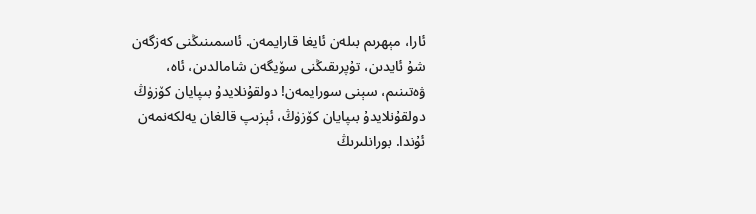ئارا، مېھرىم بىلەن ئايغا قارايمەن. ئاسمىنىڭنى كەزگەن شۇ ئايدىن، تۇپرىقىڭنى سۆيگەن شامالدىن، ئاه، ۋەتىنىم، سېنى سورايمەن! دولقۇنلايدۇ بىپايان كۆزۈڭ دولقۇنلايدۇ بىپايان كۆزۈڭ، ئېزىپ قالغان يەلكەنمەن ئۇندا. بورانلىرىڭ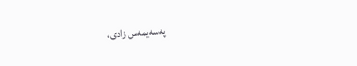پەسەيمەس زادى،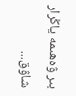بىر ۋەھىمە ياڭرار شاۋق...